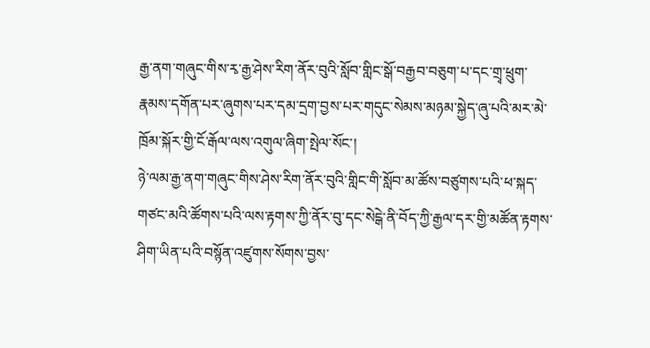རྒྱ་ནག་གཞུང་གིས་རྭ་རྒྱ་ཤེས་རིག་ནོར་བུའི་སློབ་གླིང་སྒོ་བརྒྱབ་བཅུག་པ་དང་གྲྭ་ཕྲུག་རྣམས་དགོན་པར་ཞུགས་པར་དམ་དྲག་བྱས་པར་གདུང་སེམས་མཉམ་སྐྱེད་ཞུ་པའི་མར་མེ་ཁྲོམ་སྐོར་གྱི་ངོ་རྒོལ་ལས་འགུལ་ཞིག་སྤེལ་སོང་།
ཉེ་ལམ་རྒྱ་ནག་གཞུང་གིས་ཤེས་རིག་ནོར་བུའི་གླིང་གི་སློབ་མ་ཚོས་བཙུགས་པའི་ཕ་སྐད་གཙང་མའི་ཚོགས་པའི་ལས་རྟགས་ཀྱི་ནོར་བུ་དང་སེངྒེ་ནི་བོད་ཀྱི་རྒྱལ་དར་གྱི་མཚོན་རྟགས་ཤིག་ཡིན་པའི་བསྙོན་འཛུགས་སོགས་བྱས་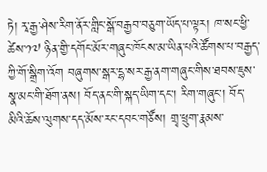ཏེ། རྭ་རྒྱ་ཤེས་རིག་ནོར་གླིང་སྒོ་བརྒྱབ་བཅུག་ཡོད་པ་ལྟར། ཁ་སང་ཕྱི་ཚེས་༡༧ ཉིན་གྱི་དགོང་མོར་གཞུང་ཁོངས་མ་ཡིན་པའི་ཚོགས་པ་བརྒྱད་ཀྱི་གོ་སྒྲིག་འོག བཞུགས་སྒར་དྷ་སར་རྒྱ་ནག་གཞུང་གིས་ཐབས་ཇུས་སྣ་མང་གི་ཐོག་ནས། བོད་ནང་གི་སྐད་ཡིག་དང་། རིག་གཞུང་། བོད་མིའི་ཆོས་ལུགས་དད་མོས་རང་དབང་གཙོས། གྲྭ་ཕྲུག་རྣམས་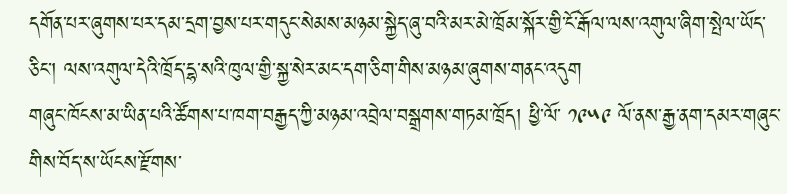དགོན་པར་ཞུགས་པར་དམ་དྲག་བྱས་པར་གདུང་སེམས་མཉམ་སྐྱེད་ཞུ་བའི་མར་མེ་ཁྲོམ་སྐོར་གྱི་ངོ་རྒོལ་ལས་འགུལ་ཞིག་སྤེལ་ཡོད་ཅིང་། ལས་འགུལ་དེའི་ཁྲོད་དྷ་སའི་ཁུལ་གྱི་སྐྱ་སེར་མང་དག་ཅིག་གིས་མཉམ་ཞུགས་གནང་འདུག
གཞུང་ཁོངས་མ་ཡིན་པའི་ཚོགས་པ་ཁག་བརྒྱད་ཀྱི་མཉམ་འབྲེལ་བསྒྲགས་གཏམ་ཁྲོད། ཕྱི་ལོ་ ༡༩༥༩ ལོ་ནས་རྒྱ་ནག་དམར་གཞུང་གིས་བོད་ས་ཡོངས་རྫོགས་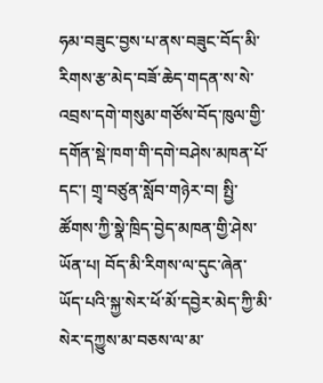ཧམ་བཟུང་བྱས་པ་ནས་བཟུང་བོད་མི་རིགས་རྩ་མེད་བཟོ་ཆེད་གདན་ས་སེ་འབྲས་དགེ་གསུམ་གཙོས་བོད་ཁུལ་གྱི་དགོན་སྡེ་ཁག་གི་དགེ་བཤེས་མཁན་པོ་དང་། གྲྭ་བཙུན་སློབ་གཉེར་བ། སྤྱི་ཚོགས་ཀྱི་སྣེ་ཁྲིད་བྱེད་མཁན་གྱི་ཤེས་ཡོན་པ། བོད་མི་རིགས་ལ་དུང་ཞེན་ཡོད་པའི་སྐྱ་སེར་ཕོ་མོ་དབྱེར་མེད་ཀྱི་མི་སེར་དཀྱུས་མ་བཅས་ལ་མ་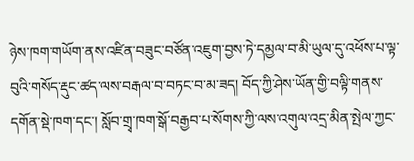ཉེས་ཁག་གཡོག་ནས་འཛིན་བཟུང་བཙོན་འཇུག་བྱས་ཏེ་དམྱལ་བ་མི་ཡུལ་དུ་འཕོས་པ་ལྟ་བུའི་གསོད་རྡུང་ཚད་ལས་བརྒལ་བ་བཏང་བ་མ་ཟད། བོད་ཀྱི་ཤེས་ཡོན་གྱི་བལྟི་གནས་དགོན་སྡེ་ཁག་དང་། སློབ་གྲྭ་ཁག་སྒོ་བརྒྱབ་པ་སོགས་ཀྱི་ལས་འགུལ་འདྲ་མིན་སྤེལ་ཀྱང་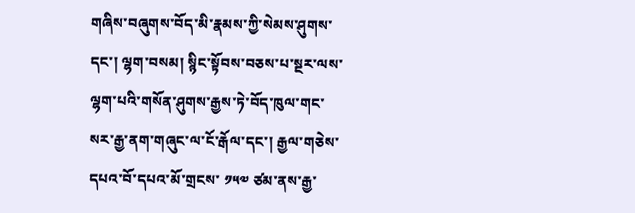གཞིས་བཞུགས་བོད་མི་རྣམས་ཀྱི་སེམས་ཤུགས་དང་། ལྷག་བསམ། སྙིང་སྟོབས་བཅས་པ་སྔར་ལས་ལྷག་པའི་གསོན་ཤུགས་རྒྱས་ཏེ་བོད་ཁུལ་གང་སར་རྒྱ་ནག་གཞུང་ལ་ངོ་རྒོལ་དང་། རྒྱལ་གཅེས་དཔའ་བོ་དཔའ་མོ་གྲངས་ ༡༥༧ ཙམ་ནས་རྒྱ་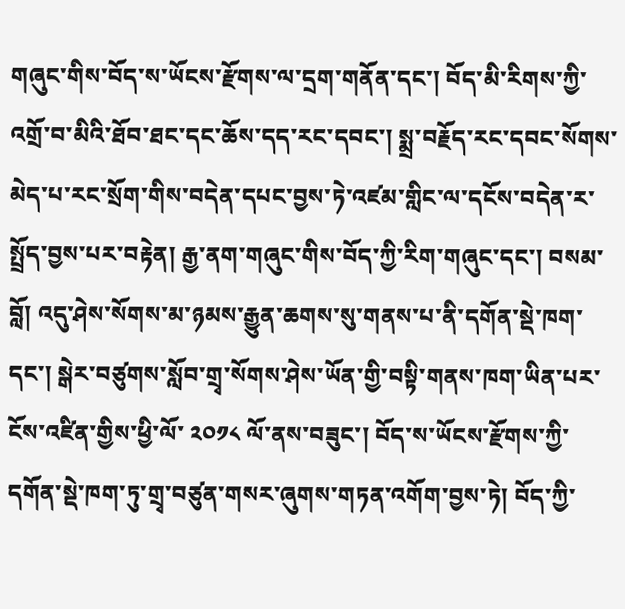གཞུང་གིས་བོད་ས་ཡོངས་རྫོགས་ལ་དྲག་གནོན་དང་། བོད་མི་རིགས་ཀྱི་འགྲོ་བ་མིའི་ཐོབ་ཐང་དང་ཆོས་དད་རང་དབང་། སྨྲ་བརྗོད་རང་དབང་སོགས་མེད་པ་རང་སྲོག་གིས་བདེན་དཔང་བྱས་ཏེ་འཛམ་གླིང་ལ་དངོས་བདེན་ར་སྤྲོད་བྱས་པར་བརྟེན། རྒྱ་ནག་གཞུང་གིས་བོད་ཀྱི་རིག་གཞུང་དང་། བསམ་བློ། འདུ་ཤེས་སོགས་མ་ཉམས་རྒྱུན་ཆགས་སུ་གནས་པ་ནི་དགོན་སྡེ་ཁག་དང་། སྒེར་བཙུགས་སློབ་གྲྭ་སོགས་ཤེས་ཡོན་གྱི་བསྟི་གནས་ཁག་ཡིན་པར་ངོས་འཛིན་གྱིས་ཕྱི་ལོ་ ༢༠༡༨ ལོ་ནས་བཟུང་། བོད་ས་ཡོངས་རྫོགས་ཀྱི་དགོན་སྡེ་ཁག་ཏུ་གྲྭ་བཙུན་གསར་ཞུགས་གཏན་འགོག་བྱས་ཏེ། བོད་ཀྱི་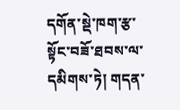དགོན་སྡེ་ཁག་རྩ་སྟོང་བཟོ་ཐབས་ལ་དམིགས་ཏེ། གདན་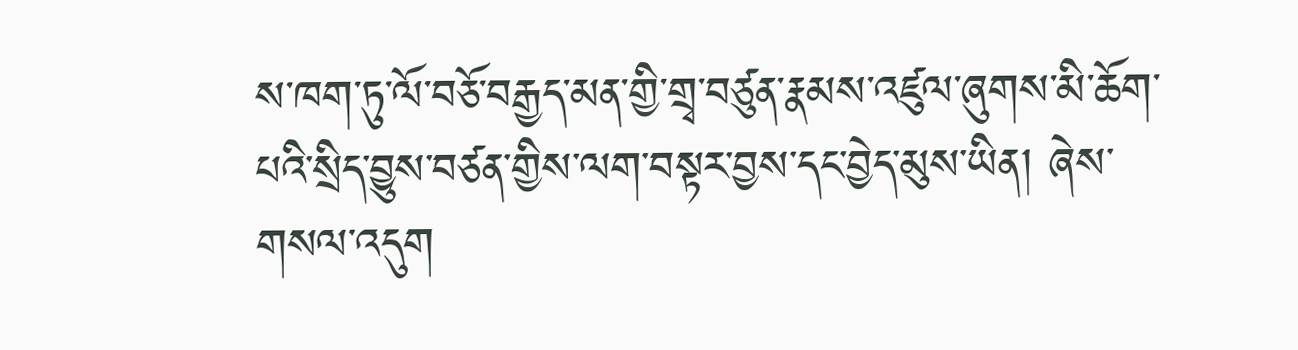ས་ཁག་ཏུ་ལོ་བཅོ་བརྒྱད་མན་གྱི་གྲྭ་བཙུན་རྣམས་འཛུལ་ཞུགས་མི་ཆོག་པའི་སྲིད་བྱུས་བཙན་གྱིས་ལག་བསྟར་བྱས་དང་བྱེད་མུས་ཡིན། ཞེས་གསལ་འདུག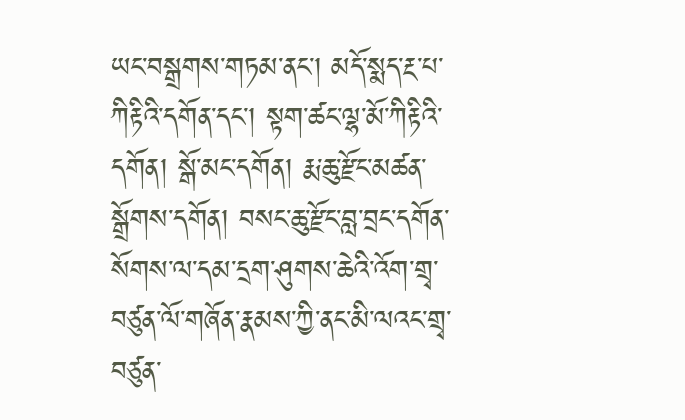ཡང་བསྒྲགས་གཏམ་ནང་། མདོ་སྨད་རྔ་པ་ཀིརྟིའི་དགོན་དང་། སྟག་ཚང་ལྷ་མོ་ཀིརྟིའི་དགོན། སྒོ་མང་དགོན། རྨ་ཆུ་རྫོང་མཚན་སྒྲོགས་དགོན། བསང་ཆུ་རྫོང་བླ་བྲང་དགོན་སོགས་ལ་དམ་དྲག་ཤུགས་ཆེའི་འོག་གྲྭ་བཙུན་ལོ་གཞོན་རྣམས་ཀྱི་ནང་མི་ལའང་གྲྭ་བཙུན་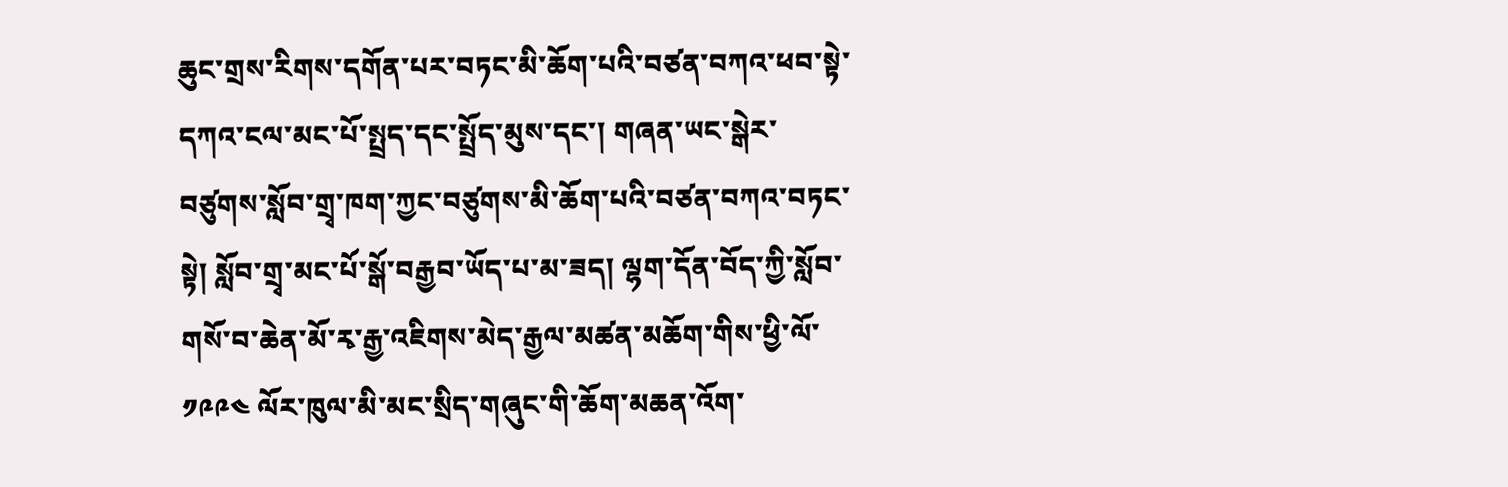ཆུང་གྲས་རིགས་དགོན་པར་བཏང་མི་ཆོག་པའི་བཙན་བཀའ་ཕབ་སྟེ་དཀའ་ངལ་མང་པོ་སྤྲད་དང་སྤྲོད་མུས་དང་། གཞན་ཡང་སྒེར་བཙུགས་སློབ་གྲྭ་ཁག་ཀྱང་བཙུགས་མི་ཆོག་པའི་བཙན་བཀའ་བཏང་སྟེ། སློབ་གྲྭ་མང་པོ་སྒོ་བརྒྱབ་ཡོད་པ་མ་ཟད། ལྷག་དོན་བོད་ཀྱི་སློབ་གསོ་བ་ཆེན་མོ་རྭ་རྒྱ་འཇིགས་མེད་རྒྱལ་མཚན་མཆོག་གིས་ཕྱི་ལོ་ ༡༩༩༤ ལོར་ཁུལ་མི་མང་སྲིད་གཞུང་གི་ཆོག་མཆན་འོག་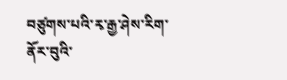བཙུགས་པའི་རྭ་རྒྱ་ཤེས་རིག་ནོར་བུའི་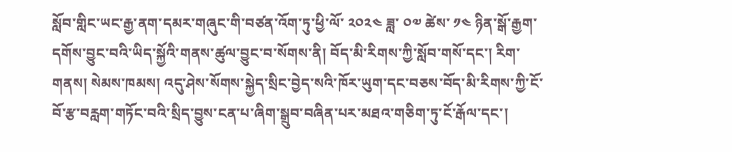སློབ་གླིང་ཡང་རྒྱ་ནག་དམར་གཞུང་གི་བཙན་འོག་ཏུ་ཕྱི་ལོ་ ༢༠༢༤ ཟླ་ ༠༧ ཚེས་ ༡༤ ཉིན་སྒོ་རྒྱག་དགོས་བྱུང་བའི་ཡིད་སྐྱོའི་གནས་ཚུལ་བྱུང་བ་སོགས་ནི། བོད་མི་རིགས་ཀྱི་སློབ་གསོ་དང་། རིག་གནས། སེམས་ཁམས། འདུ་ཤེས་སོགས་སྐྱེད་སྲིང་བྱེད་སའི་ཁོར་ཡུག་དང་བཅས་བོད་མི་རིགས་ཀྱི་ངོ་བོ་རྩ་བརླག་གཏོང་བའི་སྲིད་བྱུས་ངན་པ་ཞིག་སྒྲུབ་བཞིན་པར་མཐའ་གཅིག་ཏུ་ངོ་རྒོལ་དང་།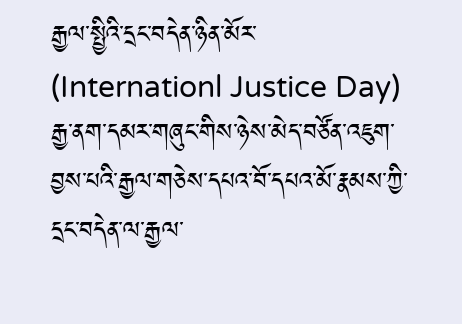རྒྱལ་སྤྱིའི་དྲང་བདེན་ཉིན་མོར་ (Internationl Justice Day) རྒྱ་ནག་དམར་གཞུང་གིས་ཉེས་མེད་བཙོན་འཇུག་བྱས་པའི་རྒྱལ་གཅེས་དཔའ་བོ་དཔའ་མོ་རྣམས་ཀྱི་དྲང་བདེན་ལ་རྒྱལ་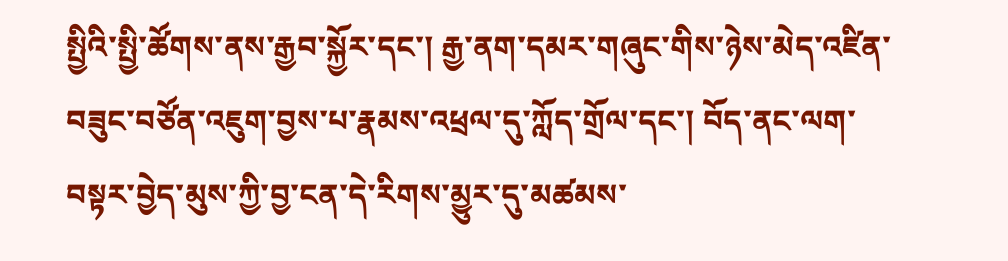སྤྱིའི་སྤྱི་ཚོགས་ནས་རྒྱབ་སྐྱོར་དང་། རྒྱ་ནག་དམར་གཞུང་གིས་ཉེས་མེད་འཛིན་བཟུང་བཙོན་འཇུག་བྱས་པ་རྣམས་འཕྲལ་དུ་ཀློད་གྲོལ་དང་། བོད་ནང་ལག་བསྟར་བྱེད་མུས་ཀྱི་བྱ་ངན་དེ་རིགས་མྱུར་དུ་མཚམས་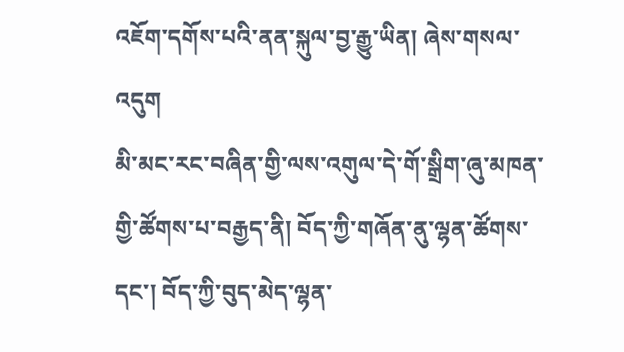འཇོག་དགོས་པའི་ནན་སྐུལ་བྱ་རྒྱུ་ཡིན། ཞེས་གསལ་འདུག
མི་མང་རང་བཞིན་གྱི་ལས་འགུལ་དེ་གོ་སྒྲིག་ཞུ་མཁན་གྱི་ཚོགས་པ་བརྒྱད་ནི། བོད་ཀྱི་གཞོན་ནུ་ལྷན་ཚོགས་དང་། བོད་ཀྱི་བུད་མེད་ལྷན་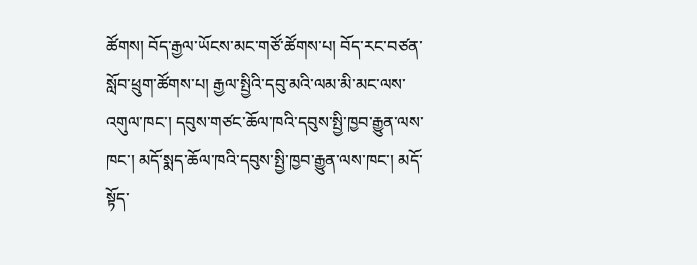ཚོགས། བོད་རྒྱལ་ཡོངས་མང་གཙོ་ཚོགས་པ། བོད་རང་བཙན་སློབ་ཕྲུག་ཚོགས་པ། རྒྱལ་སྤྱིའི་དབུ་མའི་ལམ་མི་མང་ལས་འགུལ་ཁང་། དབུས་གཙང་ཆོལ་ཁའི་དབུས་སྤྱི་ཁྱབ་རྒྱུན་ལས་ཁང་། མདོ་སྨད་ཆོལ་ཁའི་དབུས་སྤྱི་ཁྱབ་རྒྱུན་ལས་ཁང་། མདོ་སྟོད་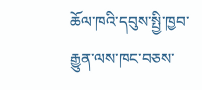ཆོལ་ཁའི་དབུས་སྤྱི་ཁྱབ་རྒྱུན་ལས་ཁང་བཅས་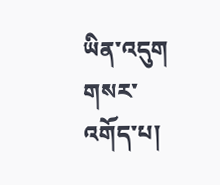ཡིན་འདུག
གསར་འགོད་པ།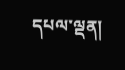དཔལ་ལྡན།